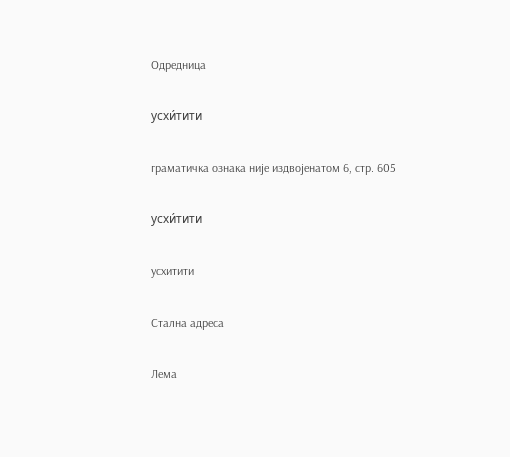Одредница

усхи́тити

граматичка ознака није издвојенатом 6, стр. 605

усхи́тити

усхитити

Стална адреса

Лема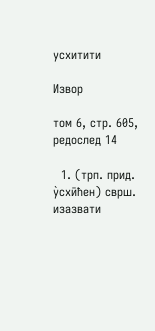усхитити

Извор

том 6, стр. 605, редослед 14

  1. (трп. прид. у̀схӣћен) сврш. изазвати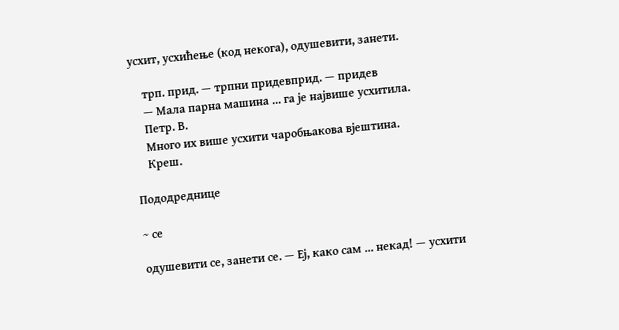усхит, усхићење (код некога), одушевити, занети.

    трп. прид. — трпни придевприд. — придев
    — Мала парна машина ... га је највише усхитила.
    Петр. В.
    Много их више усхити чаробњакова вјештина.
    Креш.

Пододреднице

~ се

одушевити се, занети се. — Еј, како сам ... некад! — усхити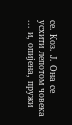се. Коз. Ј. Она се усхити лепотом човека ... и, опијена, пружи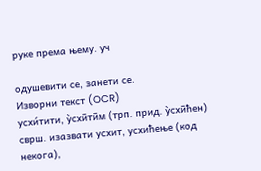руке према њему. уч

одушевити се, занети се.
Изворни текст (OCR)
усхи́тити, у̀схӣтӣм (трп. прид. у̀схӣћен) сврш. изазвати усхит, усхићење (код некога),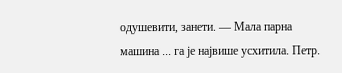одушевити, занети. — Мала парна машина ... га је највише усхитила. Петр.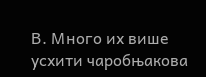В. Много их више усхити чаробњакова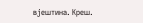вјештина. Креш.